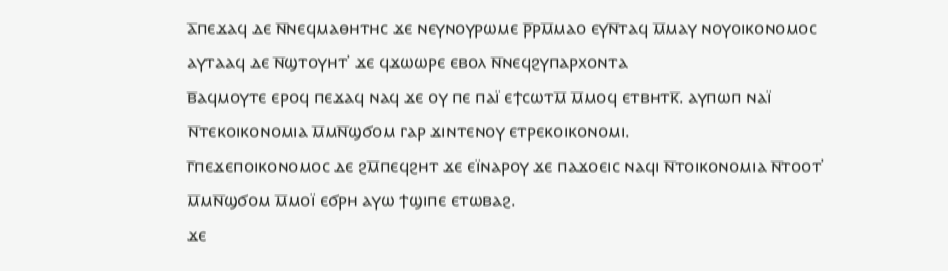ⲁ̅ⲡⲉϫⲁϥ ⲇⲉ ⲛ̅ⲛⲉϥⲙⲁⲑⲏⲧⲏⲥ ϫⲉ ⲛⲉⲩⲛⲟⲩⲣⲱⲙⲉ ⲣ̅ⲣⲙ̅ⲙⲁⲟ ⲉⲩⲛ̅ⲧⲁϥ ⲙ̅ⲙⲁⲩ ⲛⲟⲩⲟⲓⲕⲟⲛⲟⲙⲟⲥ ⲁⲩⲧⲁⲁϥ ⲇⲉ ⲛ̅ϣⲧⲟⲩⲏⲧʾ ϫⲉ ϥϫⲱⲱⲣⲉ ⲉⲃⲟⲗ ⲛ̅ⲛⲉϥϩⲩⲡⲁⲣⲭⲟⲛⲧⲁ
ⲃ̅ⲁϥⲙⲟⲩⲧⲉ ⲉⲣⲟϥ ⲡⲉϫⲁϥ ⲛⲁϥ ϫⲉ ⲟⲩ ⲡⲉ ⲡⲁⲓ̈ ⲉϯⲥⲱⲧⲙ̅ ⲙ̅ⲙⲟϥ ⲉⲧⲃⲏⲧⲕ̅. ⲁⲩⲡⲱⲡ ⲛⲁⲓ̈ ⲛ̅ⲧⲉⲕⲟⲓⲕⲟⲛⲟⲙⲓⲁ ⲙ̅ⲙⲛ̅ϣϭⲟⲙ ⲅⲁⲣ ϫⲓⲛⲧⲉⲛⲟⲩ ⲉⲧⲣⲉⲕⲟⲓⲕⲟⲛⲟⲙⲓ.
ⲅ̅ⲡⲉϫⲉⲡⲟⲓⲕⲟⲛⲟⲙⲟⲥ ⲇⲉ ϩⲙ̅ⲡⲉϥϩⲏⲧ ϫⲉ ⲉⲓ̈ⲛⲁⲣⲟⲩ ϫⲉ ⲡⲁϫⲟⲉⲓⲥ ⲛⲁϥⲓ ⲛ̅ⲧⲟⲓⲕⲟⲛⲟⲙⲓⲁ ⲛ̅ⲧⲟⲟⲧʾ ⲙ̅ⲙⲛ̅ϣϭⲟⲙ ⲙ̅ⲙⲟⲓ̈ ⲉϭⲣⲏ ⲁⲩⲱ ϯϣⲓⲡⲉ ⲉⲧⲱⲃⲁϩ.
ϫⲉ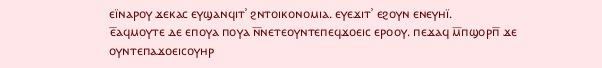ⲉⲓ̈ⲛⲁⲣⲟⲩ ϫⲉⲕⲁⲥ ⲉⲩϣⲁⲛϥⲓⲧʾ ϩⲛⲧⲟⲓⲕⲟⲛⲟⲙⲓⲁ. ⲉⲩⲉϫⲓⲧʾ ⲉϩⲟⲩⲛ ⲉⲛⲉⲩⲏⲓ̈.
ⲉ̅ⲁϥⲙⲟⲩⲧⲉ ⲇⲉ ⲉⲡⲟⲩⲁ ⲡⲟⲩⲁ ⲛ̅ⲛⲉⲧⲉⲟⲩⲛⲧⲉⲡⲉϥϫⲟⲉⲓⲥ ⲉⲣⲟⲟⲩ. ⲡⲉϫⲁϥ ⲙ̅ⲡϣⲟⲣⲡ̅ ϫⲉ ⲟⲩⲛⲧⲉⲡⲁϫⲟⲉⲓⲥⲟⲩⲏⲣ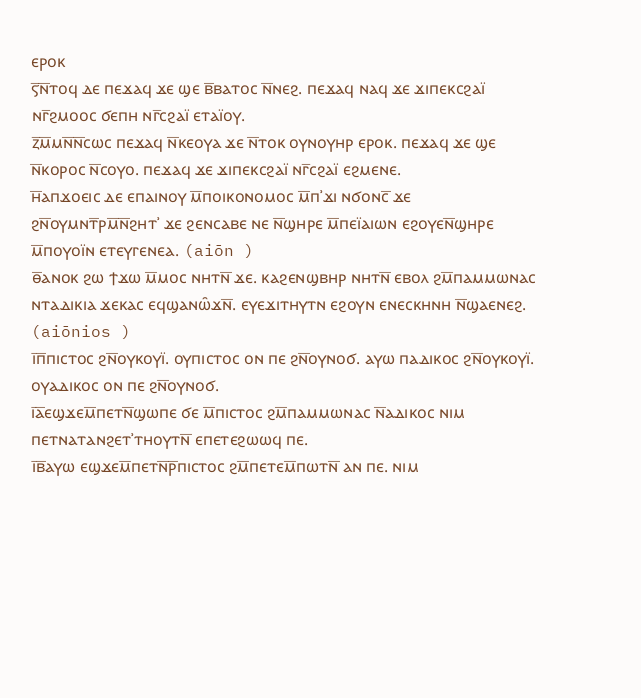ⲉⲣⲟⲕ
ⲋ̅ⲛ̅ⲧⲟϥ ⲇⲉ ⲡⲉϫⲁϥ ϫⲉ ϣⲉ ⲃ̅ⲃⲁⲧⲟⲥ ⲛ̅ⲛⲉϩ. ⲡⲉϫⲁϥ ⲛⲁϥ ϫⲉ ϫⲓⲡⲉⲕⲥϩⲁⲓ̈ ⲛⲅ̅ϩⲙⲟⲟⲥ ϭⲉⲡⲏ ⲛⲅ̅ⲥϩⲁⲓ̈ ⲉⲧⲁⲓ̈ⲟⲩ.
ⲍ̅ⲙ̅ⲙⲛ̅ⲛ̅ⲥⲱⲥ ⲡⲉϫⲁϥ ⲛ̅ⲕⲉⲟⲩⲁ ϫⲉ ⲛ̅ⲧⲟⲕ ⲟⲩⲛⲟⲩⲏⲣ ⲉⲣⲟⲕ. ⲡⲉϫⲁϥ ϫⲉ ϣⲉ ⲛ̅ⲕⲟⲣⲟⲥ ⲛ̅ⲥⲟⲩⲟ. ⲡⲉϫⲁϥ ϫⲉ ϫⲓⲡⲉⲕⲥϩⲁⲓ̈ ⲛⲅ̅ⲥϩⲁⲓ̈ ⲉϩⲙⲉⲛⲉ.
ⲏ̅ⲁⲡϫⲟⲉⲓⲥ ⲇⲉ ⲉⲡⲁⲓⲛⲟⲩ ⲙ̅ⲡⲟⲓⲕⲟⲛⲟⲙⲟⲥ ⲙ̅ⲡʾϫⲓ ⲛϭⲟⲛⲥ̅ ϫⲉ ϩⲛ̅ⲟⲩⲙⲛⲧ̅ⲣⲙ̅ⲛ̅ϩⲏⲧʾ ϫⲉ ϩⲉⲛⲥⲁⲃⲉ ⲛⲉ ⲛ̅ϣⲏⲣⲉ ⲙ̅ⲡⲉⲓ̈ⲁⲓⲱⲛ ⲉϩⲟⲩⲉⲛ̅ϣⲏⲣⲉ ⲙ̅ⲡⲟⲩⲟⲓ̈ⲛ ⲉⲧⲉⲩⲅⲉⲛⲉⲁ. (aiōn )
ⲑ̅ⲁⲛⲟⲕ ϩⲱ ϯϫⲱ ⲙ̅ⲙⲟⲥ ⲛⲏⲧⲛ̅ ϫⲉ. ⲕⲁϩⲉⲛϣⲃⲏⲣ ⲛⲏⲧⲛ̅ ⲉⲃⲟⲗ ϩⲙ̅ⲡⲁⲙⲙⲱⲛⲁⲥ ⲛⲧⲁⲇⲓⲕⲓⲁ ϫⲉⲕⲁⲥ ⲉϥϣⲁⲛⲱ̑ϫⲛ̅. ⲉⲩⲉϫⲓⲧⲏⲩⲧⲛ ⲉϩⲟⲩⲛ ⲉⲛⲉⲥⲕⲏⲛⲏ ⲛ̅ϣⲁⲉⲛⲉϩ. (aiōnios )
ⲓ̅ⲡ̅ⲡⲓⲥⲧⲟⲥ ϩⲛ̅ⲟⲩⲕⲟⲩⲓ̈. ⲟⲩⲡⲓⲥⲧⲟⲥ ⲟⲛ ⲡⲉ ϩⲛ̅ⲟⲩⲛⲟϭ. ⲁⲩⲱ ⲡⲁⲇⲓⲕⲟⲥ ϩⲛ̅ⲟⲩⲕⲟⲩⲓ̈. ⲟⲩⲁⲇⲓⲕⲟⲥ ⲟⲛ ⲡⲉ ϩⲛ̅ⲟⲩⲛⲟϭ.
ⲓ̅ⲁ̅ⲉϣϫⲉⲙ̅ⲡⲉⲧⲛ̅ϣⲱⲡⲉ ϭⲉ ⲙ̅ⲡⲓⲥⲧⲟⲥ ϩⲙ̅ⲡⲁⲙⲙⲱⲛⲁⲥ ⲛ̅ⲁⲇⲓⲕⲟⲥ ⲛⲓⲙ ⲡⲉⲧⲛⲁⲧⲁⲛϩⲉⲧʾⲧⲏⲟⲩⲧⲛ̅ ⲉⲡⲉⲧⲉϩⲱⲱϥ ⲡⲉ.
ⲓ̅ⲃ̅ⲁⲩⲱ ⲉϣϫⲉⲙ̅ⲡⲉⲧⲛ̅ⲣ̅ⲡⲓⲥⲧⲟⲥ ϩⲙ̅ⲡⲉⲧⲉⲙ̅ⲡⲱⲧⲛ̅ ⲁⲛ ⲡⲉ. ⲛⲓⲙ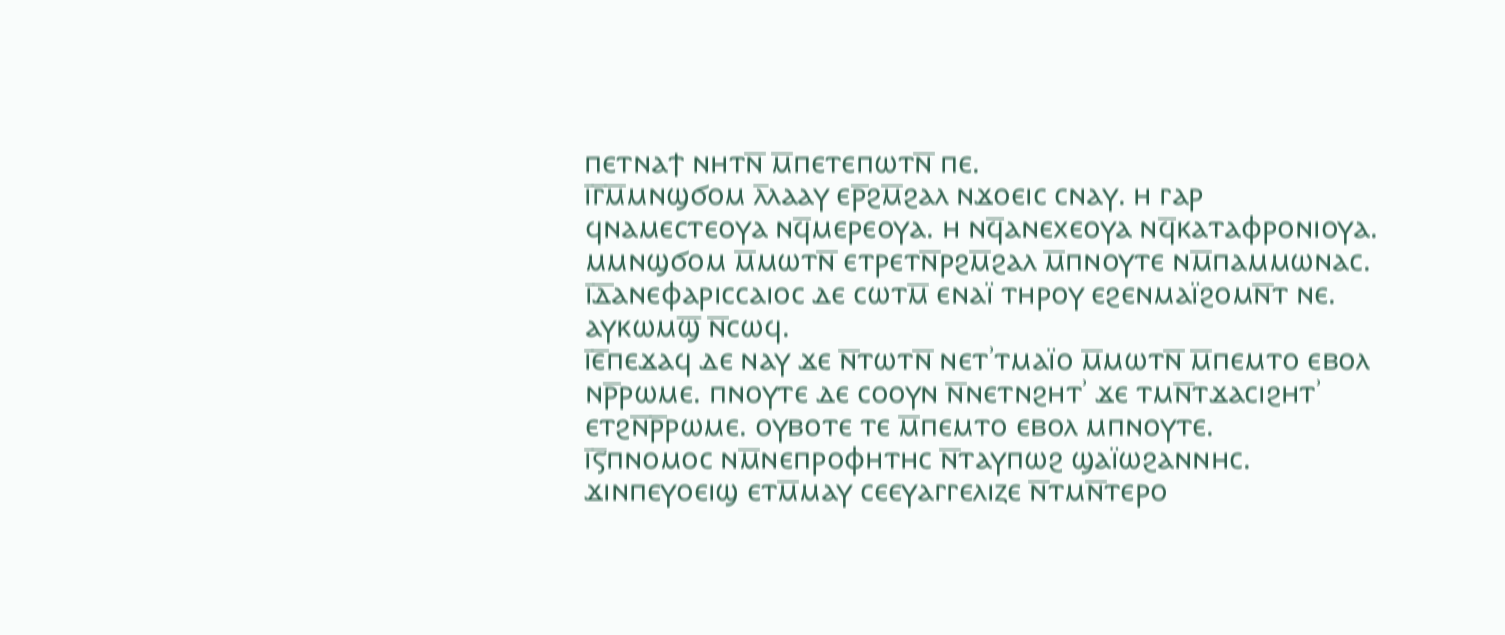ⲡⲉⲧⲛⲁϯ ⲛⲏⲧⲛ̅ ⲙ̅ⲡⲉⲧⲉⲡⲱⲧⲛ̅ ⲡⲉ.
ⲓ̅ⲅ̅ⲙ̅ⲙⲛϣϭⲟⲙ ⲗ̅ⲗⲁⲁⲩ ⲉⲣ̅ϩⲙ̅ϩⲁⲗ ⲛϫⲟⲉⲓⲥ ⲥⲛⲁⲩ. ⲏ ⲅⲁⲣ ϥⲛⲁⲙⲉⲥⲧⲉⲟⲩⲁ ⲛϥ̅ⲙⲉⲣⲉⲟⲩⲁ. ⲏ ⲛϥ̅ⲁⲛⲉⲭⲉⲟⲩⲁ ⲛϥ̅ⲕⲁⲧⲁⲫⲣⲟⲛⲓⲟⲩⲁ. ⲙⲙⲛϣϭⲟⲙ ⲙ̅ⲙⲱⲧⲛ̅ ⲉⲧⲣⲉⲧⲛ̅ⲣϩⲙ̅ϩⲁⲗ ⲙ̅ⲡⲛⲟⲩⲧⲉ ⲛⲙ̅ⲡⲁⲙⲙⲱⲛⲁⲥ.
ⲓ̅ⲇ̅ⲁⲛⲉⲫⲁⲣⲓⲥⲥⲁⲓⲟⲥ ⲇⲉ ⲥⲱⲧⲙ̅ ⲉⲛⲁⲓ̈ ⲧⲏⲣⲟⲩ ⲉϩⲉⲛⲙⲁⲓ̈ϩⲟⲙⲛ̅ⲧ ⲛⲉ. ⲁⲩⲕⲱⲙϣ̅ ⲛ̅ⲥⲱϥ.
ⲓ̅ⲉ̅ⲡⲉϫⲁϥ ⲇⲉ ⲛⲁⲩ ϫⲉ ⲛ̅ⲧⲱⲧⲛ̅ ⲛⲉⲧʾⲧⲙⲁⲓ̈ⲟ ⲙ̅ⲙⲱⲧⲛ̅ ⲙ̅ⲡⲉⲙⲧⲟ ⲉⲃⲟⲗ ⲛⲣ̅ⲣⲱⲙⲉ. ⲡⲛⲟⲩⲧⲉ ⲇⲉ ⲥⲟⲟⲩⲛ ⲛ̅ⲛⲉⲧⲛϩⲏⲧʾ ϫⲉ ⲧⲙⲛ̅ⲧϫⲁⲥⲓϩⲏⲧʾ ⲉⲧϩⲛ̅ⲣ̅ⲣⲱⲙⲉ. ⲟⲩⲃⲟⲧⲉ ⲧⲉ ⲙ̅ⲡⲉⲙⲧⲟ ⲉⲃⲟⲗ ⲙⲡⲛⲟⲩⲧⲉ.
ⲓ̅ⲋ̅ⲡⲛⲟⲙⲟⲥ ⲛⲙ̅ⲛⲉⲡⲣⲟⲫⲏⲧⲏⲥ ⲛ̅ⲧⲁⲩⲡⲱϩ ϣⲁⲓ̈ⲱϩⲁⲛⲛⲏⲥ. ϫⲓⲛⲡⲉⲩⲟⲉⲓϣ ⲉⲧⲙ̅ⲙⲁⲩ ⲥⲉⲉⲩⲁⲅⲅⲉⲗⲓⲍⲉ ⲛ̅ⲧⲙⲛ̅ⲧⲉⲣⲟ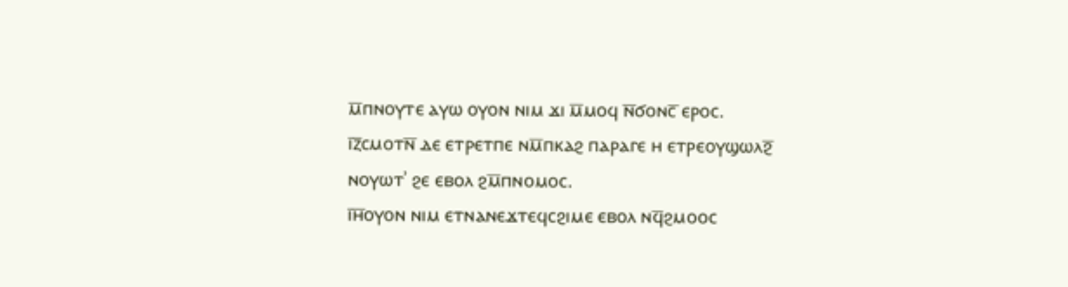ⲙ̅ⲡⲛⲟⲩⲧⲉ ⲁⲩⲱ ⲟⲩⲟⲛ ⲛⲓⲙ ϫⲓ ⲙ̅ⲙⲟϥ ⲛ̅ϭⲟⲛⲥ̅ ⲉⲣⲟⲥ.
ⲓ̅ⲍ̅ⲥⲙⲟⲧⲛ̅ ⲇⲉ ⲉⲧⲣⲉⲧⲡⲉ ⲛⲙ̅ⲡⲕⲁϩ ⲡⲁⲣⲁⲅⲉ ⲏ ⲉⲧⲣⲉⲟⲩϣⲱⲗϩ̅ ⲛⲟⲩⲱⲧʾ ϩⲉ ⲉⲃⲟⲗ ϩⲙ̅ⲡⲛⲟⲙⲟⲥ.
ⲓ̅ⲏ̅ⲟⲩⲟⲛ ⲛⲓⲙ ⲉⲧⲛⲁⲛⲉϫⲧⲉϥⲥϩⲓⲙⲉ ⲉⲃⲟⲗ ⲛϥ̅ϩⲙⲟⲟⲥ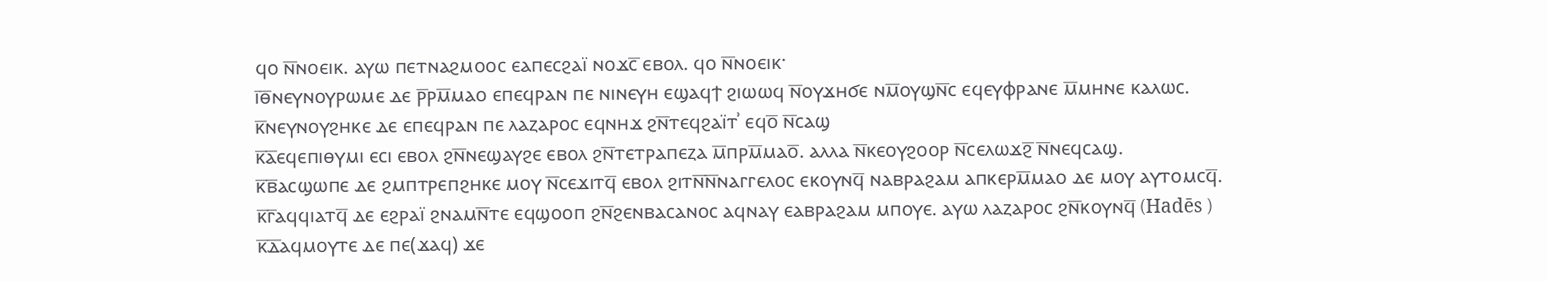ϥⲟ ⲛ̅ⲛⲟⲉⲓⲕ. ⲁⲩⲱ ⲡⲉⲧⲛⲁϩⲙⲟⲟⲥ ⲉⲁⲡⲉⲥϩⲁⲓ̈ ⲛⲟϫⲥ̅ ⲉⲃⲟⲗ. ϥⲟ ⲛ̅ⲛⲟⲉⲓⲕ·
ⲓ̅ⲑ̅ⲛⲉⲩⲛⲟⲩⲣⲱⲙⲉ ⲇⲉ ⲣ̅ⲣⲙ̅ⲙⲁⲟ ⲉⲡⲉϥⲣⲁⲛ ⲡⲉ ⲛⲓⲛⲉⲩⲏ ⲉϣⲁϥϯ ϩⲓⲱⲱϥ ⲛ̅ⲟⲩϫⲏϭⲉ ⲛⲙ̅ⲟⲩϣⲛ̅ⲥ ⲉϥⲉⲩⲫⲣⲁⲛⲉ ⲙ̅ⲙⲏⲛⲉ ⲕⲁⲗⲱⲥ.
ⲕ̅ⲛⲉⲩⲛⲟⲩϩⲏⲕⲉ ⲇⲉ ⲉⲡⲉϥⲣⲁⲛ ⲡⲉ ⲗⲁⲍⲁⲣⲟⲥ ⲉϥⲛⲏϫ ϩⲛ̅ⲧⲉϥϩⲁⲓ̈ⲧʾ ⲉϥⲟ̅ ⲛ̅ⲥⲁϣ
ⲕ̅ⲁ̅ⲉϥⲉⲡⲓⲑⲩⲙⲓ ⲉⲥⲓ ⲉⲃⲟⲗ ϩⲛ̅ⲛⲉϣⲁⲩϩⲉ ⲉⲃⲟⲗ ϩⲛ̅ⲧⲉⲧⲣⲁⲡⲉⲍⲁ ⲙ̅ⲡⲣⲙ̅ⲙⲁⲟ̅. ⲁⲗⲗⲁ ⲛ̅ⲕⲉⲟⲩϩⲟⲟⲣ ⲛ̅ⲥⲉⲗⲱϫϩ̅ ⲛ̅ⲛⲉϥⲥⲁϣ.
ⲕ̅ⲃ̅ⲁⲥϣⲱⲡⲉ ⲇⲉ ϩⲙⲡⲧⲣⲉⲡϩⲏⲕⲉ ⲙⲟⲩ ⲛ̅ⲥⲉϫⲓⲧϥ̅ ⲉⲃⲟⲗ ϩⲓⲧⲛ̅ⲛ̅ⲛⲁⲅⲅⲉⲗⲟⲥ ⲉⲕⲟⲩⲛϥ̅ ⲛⲁⲃⲣⲁϩⲁⲙ ⲁⲡⲕⲉⲣⲙ̅ⲙⲁⲟ ⲇⲉ ⲙⲟⲩ ⲁⲩⲧⲟⲙⲥϥ̅.
ⲕ̅ⲅ̅ⲁϥϥⲓⲁⲧϥ̅ ⲇⲉ ⲉϩⲣⲁⲓ̈ ϩⲛⲁⲙⲛ̅ⲧⲉ ⲉϥϣⲟⲟⲡ ϩⲛ̅ϩⲉⲛⲃⲁⲥⲁⲛⲟⲥ ⲁϥⲛⲁⲩ ⲉⲁⲃⲣⲁϩⲁⲙ ⲙⲡⲟⲩⲉ. ⲁⲩⲱ ⲗⲁⲍⲁⲣⲟⲥ ϩⲛ̅ⲕⲟⲩⲛϥ̅ (Hadēs )
ⲕ̅ⲇ̅ⲁϥⲙⲟⲩⲧⲉ ⲇⲉ ⲡⲉ(ϫⲁϥ) ϫⲉ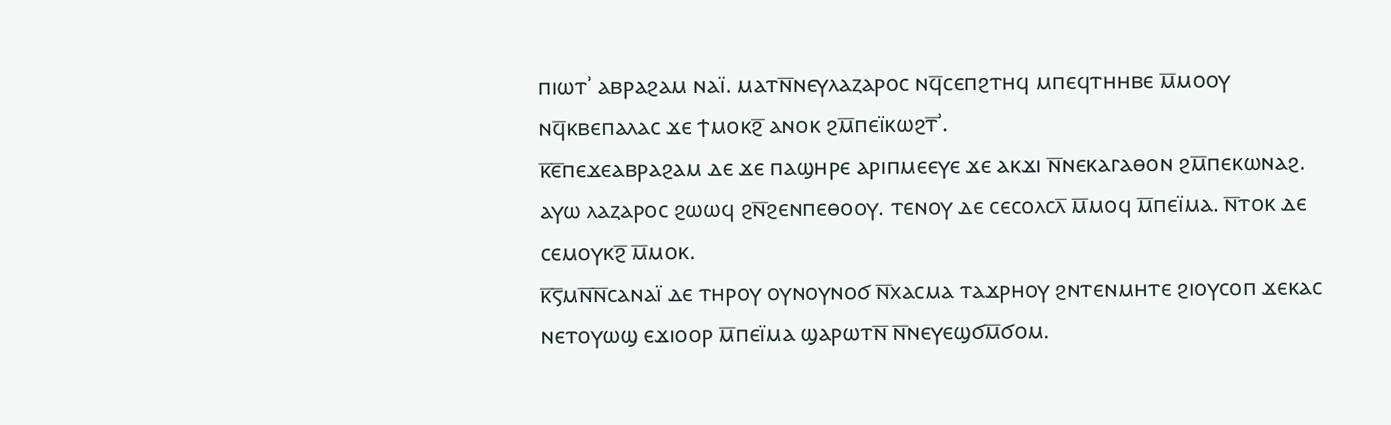ⲡⲓⲱⲧʾ ⲁⲃⲣⲁϩⲁⲙ ⲛⲁⲓ̈. ⲙⲁⲧⲛ̅ⲛⲉⲩⲗⲁⲍⲁⲣⲟⲥ ⲛϥ̅ⲥⲉⲡϩⲧⲏϥ ⲙⲡⲉϥⲧⲏⲏⲃⲉ ⲙ̅ⲙⲟⲟⲩ ⲛϥ̅ⲕⲃⲉⲡⲁⲗⲁⲥ ϫⲉ ϯⲙⲟⲕϩ̅ ⲁⲛⲟⲕ ϩⲙ̅ⲡⲉⲓ̈ⲕⲱϩⲧ̅ʾ.
ⲕ̅ⲉ̅ⲡⲉϫⲉⲁⲃⲣⲁϩⲁⲙ ⲇⲉ ϫⲉ ⲡⲁϣⲏⲣⲉ ⲁⲣⲓⲡⲙⲉⲉⲩⲉ ϫⲉ ⲁⲕϫⲓ ⲛ̅ⲛⲉⲕⲁⲅⲁⲑⲟⲛ ϩⲙ̅ⲡⲉⲕⲱⲛⲁϩ. ⲁⲩⲱ ⲗⲁⲍⲁⲣⲟⲥ ϩⲱⲱϥ ϩⲛ̅ϩⲉⲛⲡⲉⲑⲟⲟⲩ. ⲧⲉⲛⲟⲩ ⲇⲉ ⲥⲉⲥⲟⲗⲥⲗ̅ ⲙ̅ⲙⲟϥ ⲙ̅ⲡⲉⲓ̈ⲙⲁ. ⲛ̅ⲧⲟⲕ ⲇⲉ ⲥⲉⲙⲟⲩⲕϩ̅ ⲙ̅ⲙⲟⲕ.
ⲕ̅ⲋ̅ⲙⲛ̅ⲛ̅ⲥⲁⲛⲁⲓ̈ ⲇⲉ ⲧⲏⲣⲟⲩ ⲟⲩⲛⲟⲩⲛⲟϭ ⲛ̅ⲭⲁⲥⲙⲁ ⲧⲁϫⲣⲏⲟⲩ ϩⲛⲧⲉⲛⲙⲏⲧⲉ ϩⲓⲟⲩⲥⲟⲡ ϫⲉⲕⲁⲥ ⲛⲉⲧⲟⲩⲱϣ ⲉϫⲓⲟⲟⲣ ⲙ̅ⲡⲉⲓ̈ⲙⲁ ϣⲁⲣⲱⲧⲛ̅ ⲛ̅ⲛⲉⲩⲉϣϭⲙ̅ϭⲟⲙ.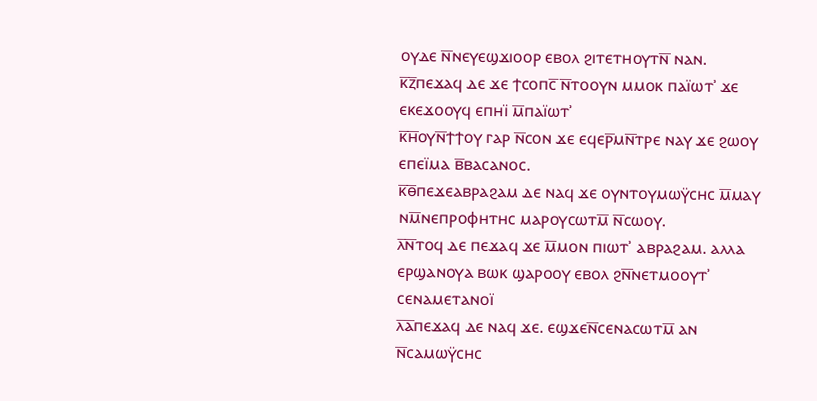ⲟⲩⲇⲉ ⲛ̅ⲛⲉⲩⲉϣϫⲓⲟⲟⲣ ⲉⲃⲟⲗ ϩⲓⲧⲉⲧⲏⲟⲩⲧⲛ̅ ⲛⲁⲛ.
ⲕ̅ⲍ̅ⲡⲉϫⲁϥ ⲇⲉ ϫⲉ ϯⲥⲟⲡⲥ̅ ⲛ̅ⲧⲟⲟⲩⲛ ⲙⲙⲟⲕ ⲡⲁⲓ̈ⲱⲧʾ ϫⲉ ⲉⲕⲉϫⲟⲟⲩϥ ⲉⲡⲏⲓ̈ ⲙ̅ⲡⲁⲓ̈ⲱⲧʾ
ⲕ̅ⲏ̅ⲟⲩⲛ̅ϯϯⲟⲩ ⲅⲁⲣ ⲛ̅ⲥⲟⲛ ϫⲉ ⲉϥⲉⲣ̅ⲙⲛ̅ⲧⲣⲉ ⲛⲁⲩ ϫⲉ ϩⲱⲟⲩ ⲉⲡⲉⲓ̈ⲙⲁ ⲃ̅ⲃⲁⲥⲁⲛⲟⲥ.
ⲕ̅ⲑ̅ⲡⲉϫⲉⲁⲃⲣⲁϩⲁⲙ ⲇⲉ ⲛⲁϥ ϫⲉ ⲟⲩⲛⲧⲟⲩⲙⲱⲩ̈ⲥⲏⲥ ⲙ̅ⲙⲁⲩ ⲛⲙ̅ⲛⲉⲡⲣⲟⲫⲏⲧⲏⲥ ⲙⲁⲣⲟⲩⲥⲱⲧⲙ̅ ⲛ̅ⲥⲱⲟⲩ.
ⲗ̅ⲛ̅ⲧⲟϥ ⲇⲉ ⲡⲉϫⲁϥ ϫⲉ ⲙ̅ⲙⲟⲛ ⲡⲓⲱⲧʾ ⲁⲃⲣⲁϩⲁⲙ. ⲁⲗⲗⲁ ⲉⲣϣⲁⲛⲟⲩⲁ ⲃⲱⲕ ϣⲁⲣⲟⲟⲩ ⲉⲃⲟⲗ ϩⲛ̅ⲛⲉⲧⲙⲟⲟⲩⲧʾ ⲥⲉⲛⲁⲙⲉⲧⲁⲛⲟⲓ̈
ⲗ̅ⲁ̅ⲡⲉϫⲁϥ ⲇⲉ ⲛⲁϥ ϫⲉ. ⲉϣϫⲉⲛ̅ⲥⲉⲛⲁⲥⲱⲧⲙ̅ ⲁⲛ ⲛ̅ⲥⲁⲙⲱⲩ̈ⲥⲏⲥ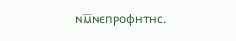ⲛⲙ̅ⲛⲉⲡⲣⲟⲫⲏⲧⲏⲥ.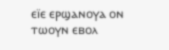ⲉⲓ̈ⲉ ⲉⲣϣⲁⲛⲟⲩⲁ ⲟⲛ ⲧⲱⲟⲩⲛ ⲉⲃⲟⲗ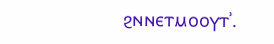ϩⲛⲛⲉⲧⲙⲟⲟⲩⲧʾ.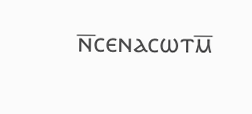ⲛ̅ⲥⲉⲛⲁⲥⲱⲧⲙ̅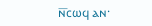ⲛ̅ⲥⲱϥ ⲁⲛ·